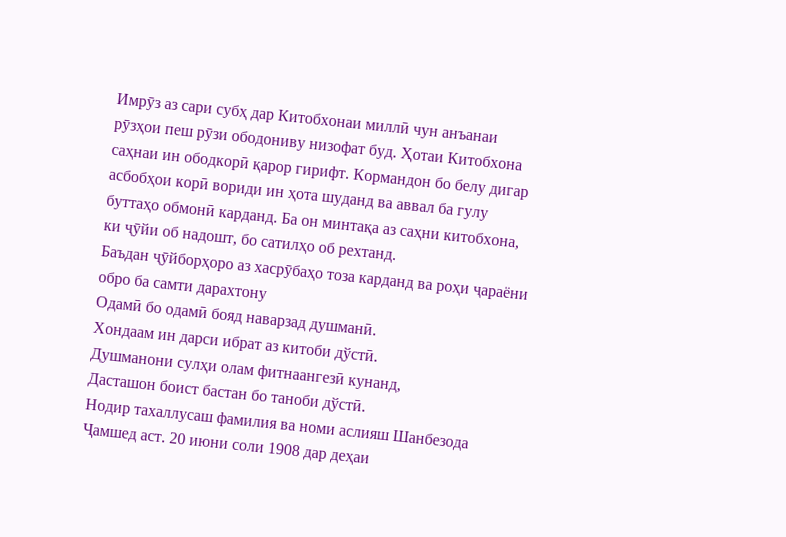Имрӯз аз сари субҳ дар Китобхонаи миллӣ чун анъанаи рӯзҳои пеш рӯзи ободониву низофат буд. Ҳотаи Китобхона саҳнаи ин ободкорӣ қарор гирифт. Кормандон бо белу дигар асбобҳои корӣ вориди ин ҳота шуданд ва аввал ба гулу буттаҳо обмонӣ карданд. Ба он минтақа аз саҳни китобхона, ки ҷӯйи об надошт, бо сатилҳо об рехтанд.
Баъдан ҷӯйборҳоро аз хасрӯбаҳо тоза карданд ва роҳи ҷараёни обро ба самти дарахтону
Одамӣ бо одамӣ бояд наварзад душманӣ.
Хондаам ин дарси ибрат аз китоби дўстӣ.
Душманони сулҳи олам фитнаангезӣ кунанд,
Дасташон боист бастан бо таноби дўстӣ.
Нодир тахаллусаш фамилия ва номи аслияш Шанбезода Ҷамшед аст. 20 июни соли 1908 дар деҳаи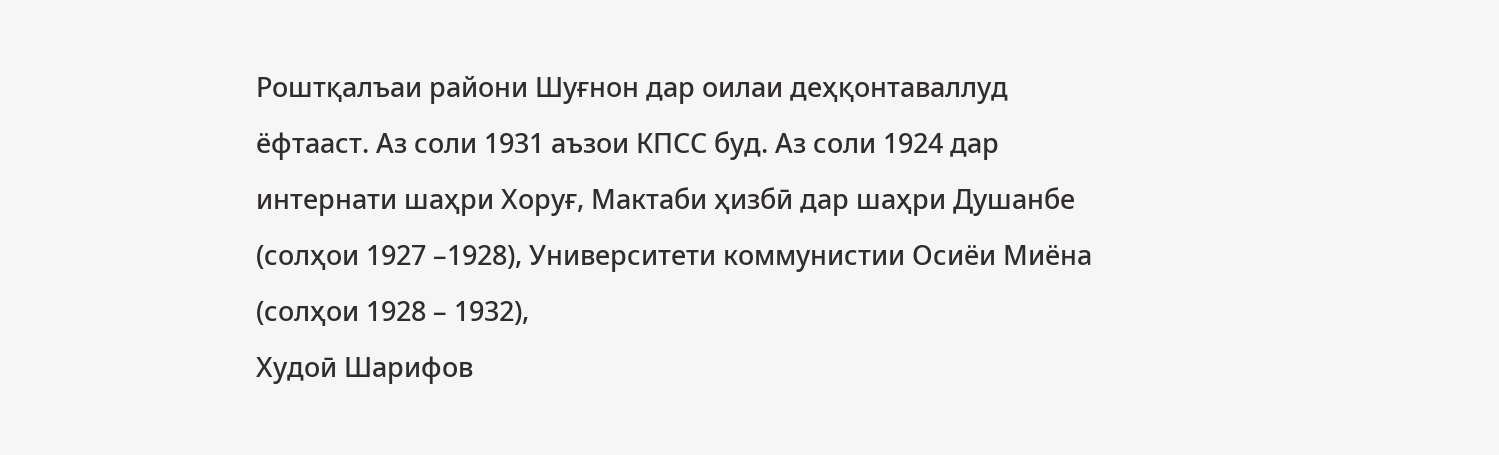Роштқалъаи райони Шуғнон дар оилаи деҳқонтаваллуд ёфтааст. Аз соли 1931 аъзои КПСС буд. Аз соли 1924 дар интернати шаҳри Хоруғ, Мактаби ҳизбӣ дар шаҳри Душанбе (солҳои 1927 –1928), Университети коммунистии Осиёи Миёна (солҳои 1928 – 1932),
Худоӣ Шарифов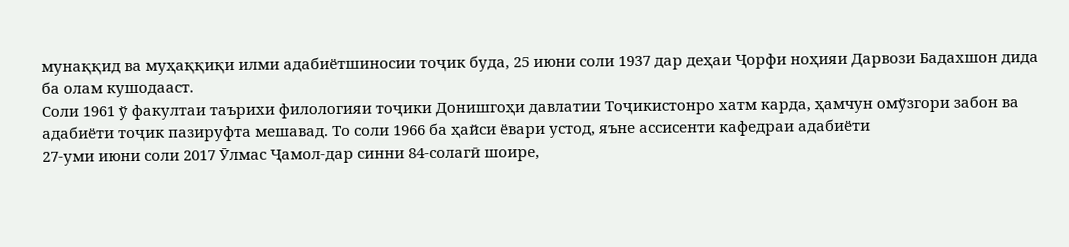мунаққид ва муҳаққиқи илми адабиётшиносии тоҷик буда, 25 июни соли 1937 дар деҳаи Ҷорфи ноҳияи Дарвози Бадахшон дида ба олам кушодааст.
Соли 1961 ў факултаи таърихи филологияи тоҷики Донишгоҳи давлатии Тоҷикистонро хатм карда, ҳамчун омўзгори забон ва адабиёти тоҷик пазируфта мешавад. То соли 1966 ба ҳайси ёвари устод, яъне ассисенти кафедраи адабиёти
27-уми июни соли 2017 Ӯлмас Ҷамол-дар синни 84-солагӣ шоире,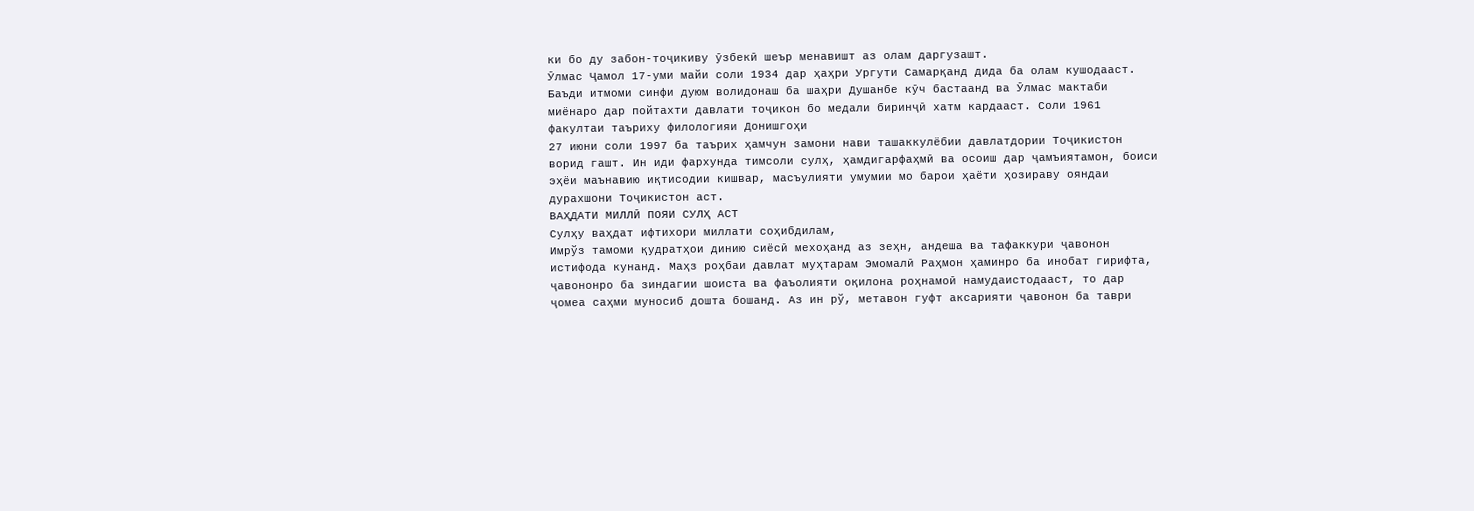ки бо ду забон-тоҷикиву ӯзбекӣ шеър менавишт аз олам даргузашт.
Ӯлмас Ҷамол 17-уми майи соли 1934 дар ҳаҳри Ургути Самарқанд дида ба олам кушодааст. Баъди итмоми синфи дуюм волидонаш ба шаҳри Душанбе кӯч бастаанд ва Ӯлмас мактаби миёнаро дар пойтахти давлати тоҷикон бо медали биринҷӣ хатм кардааст. Соли 1961 факултаи таъриху филологияи Донишгоҳи
27 июни соли 1997 ба таърих ҳамчун замони нави ташаккулёбии давлатдории Тоҷикистон ворид гашт. Ин иди фархунда тимсоли сулҳ, ҳамдигарфаҳмӣ ва осоиш дар ҷамъиятамон, боиси эҳёи маънавию иқтисодии кишвар, масъулияти умумии мо барои ҳаёти ҳозираву ояндаи дурахшони Тоҷикистон аст.
ВАҲДАТИ МИЛЛӢ ПОЯИ СУЛҲ АСТ
Сулҳу ваҳдат ифтихори миллати соҳибдилам,
Имрўз тамоми қудратҳои динию сиёсӣ мехоҳанд аз зеҳн, андеша ва тафаккури ҷавонон истифода кунанд. Маҳз роҳбаи давлат муҳтарам Эмомалӣ Раҳмон ҳаминро ба инобат гирифта, ҷавононро ба зиндагии шоиста ва фаъолияти оқилона роҳнамоӣ намудаистодааст, то дар ҷомеа саҳми муносиб дошта бошанд. Аз ин рў, метавон гуфт аксарияти ҷавонон ба таври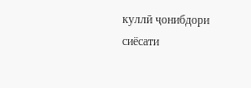куллӣ ҷонибдори сиёсати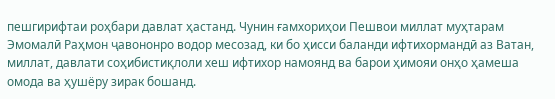пешгирифтаи роҳбари давлат ҳастанд. Чунин ғамхориҳои Пешвои миллат муҳтарам Эмомалӣ Раҳмон ҷавононро водор месозад, ки бо ҳисси баланди ифтихормандӣ аз Ватан, миллат, давлати соҳибистиқлоли хеш ифтихор намоянд ва барои ҳимояи онҳо ҳамеша омода ва ҳушёру зирак бошанд.